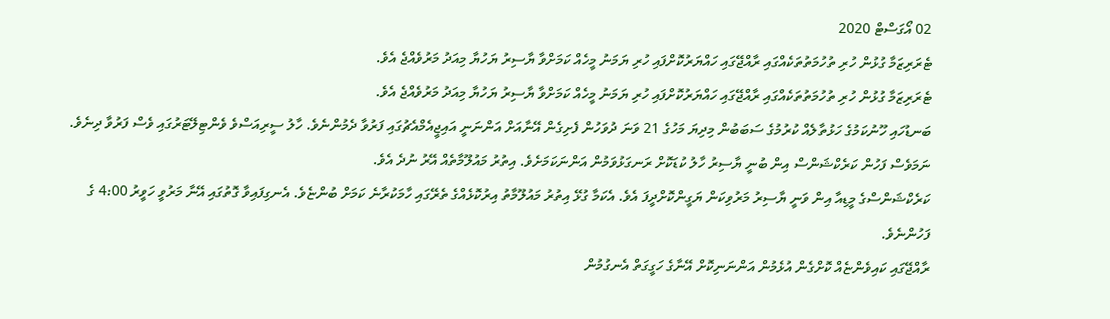02 އޯގަސްޓް 2020
ޓެރަރިޒަމާ ގުޅުން ހުރި ތުހުމަތުތަކެއްގައި ރާއްޖޭގައި ހައްޔަރުކޮށްފައި ހުރި ޔަމަނު މީހެއް ކަމަށްވާ ޔާސިރު ޔަހުޔާ މިއަދު މަރުވެއްޖެ އެވެ.
ޓެރަރިޒަމާ ގުޅުން ހުރި ތުހުމަތުތަކެއްގައި ރާއްޖޭގައި ހައްޔަރުކޮށްފައި ހުރި ޔަމަނު މީހެއް ކަމަށްވާ ޔާސިރު ޔަހުޔާ މިއަދު މަރުވެއްޖެ އެވެ.
ބަނޑުހައި ހޫނުކަމުގެ ހަޅުތާލެއް ކުރުމުގެ ސަބަބުން މިދިޔަ މަހުގެ 21 ވަނަ ދުވަހުން ފެށިގެން އޭނާއަށް އަންނަނީ އައިޖީއެމްއެޗުގައި ފަރުވާ ދެމުންނެވެ. ހާލު ސީރިއަސްވެ ވެންޓިލޭޓަރުގައި ވެސް ފަރުވާ ދިނެވެ. ނަމަވެސް ފަހުން ކަރެކްޝަންސް އިން ބުނީ ޔާސިރު ހާލު ކުޑަކޮށް ރަނގަޅުވަމުން އަންނަކަމަށެވެ. އިތުރު މައުލޫމާތެއް އޭރު ނުދެ އެވެ.
ކަރެކްޝަންސްގެ މީޑިއާ އިން ވަނީ ޔާސިރު މަރުވިކަން ޔަގީންކޮށްދީފަ އެވެ. އެކަމާ ގުޅޭ އިތުރު މައުލޫމާތު އިރުކޮޅެއްގެ ތެރޭގައި ހާމަކުރާނެ ކަމަށް ބުންޏެވެ. އެނގިފައިވާ ގޮތުގައި އޭނާ މަރުވީ ހަވީރު 4:00 ގެ ފަހުންނެވެ.
ރާއްޖޭގައި ކައިވެންޏެއް ކޮށްގެން އުޅެމުން އަންނަނިކޮށް އޭނާގެ ހަގީގަތް އެނގުމުން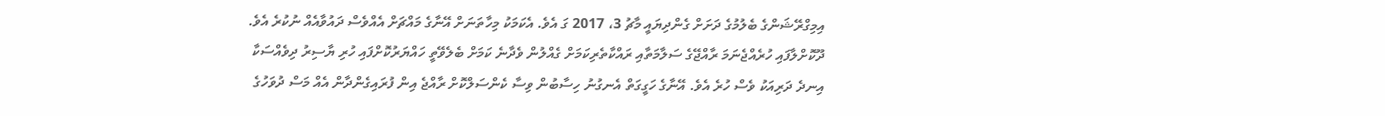އިމިގްރޭޝަންގެ ބެލުމުގެ ދަށަށް ގެންދިޔައީ މާޗު 3، 2017 ގަ އެވެ. އެކަމަކު މިހާތަނަށް އޭނާގެ މައްޗަށް އެއްވެސް ދައުވާއެއް ނުކުރެ އެވެ.
ދޫކޮށްލާފައި ހުރެއްޖެނަމަ ރާއްޖޭގެ ސަލާމަތާއި ރައްކާތެރިކަމަށް ގެއްލުން ވެދާނެ ކަމަށް ބެލެވޭތީ ހައްޔަރުކޮށްފައި ހުރި ޔާސިރު ދިވެއްސަކާ އިނދެ ދަރިއަކު ވެސް ހުރެ އެވެ. އޭނާގެ ހަގީގަތް އެނގުނު ހިސާބުން ވިސާ ކެންސަލްކޮށް ރާއްޖެ އިން ފުރައިގެންދާން އެއް މަސް ދުވަހުގެ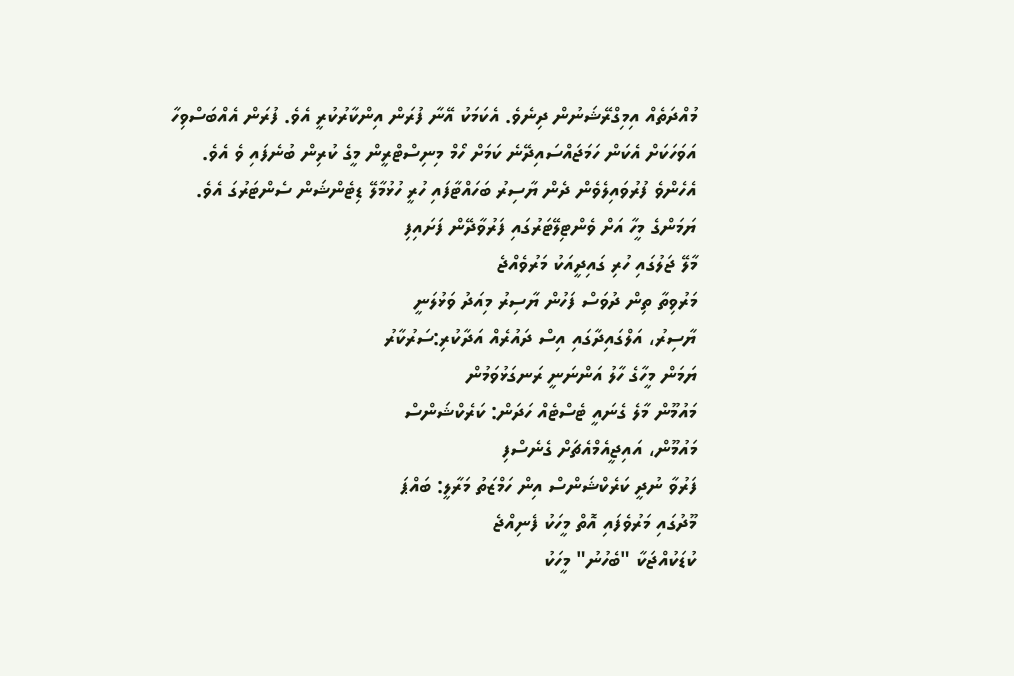މުއްދަތެއް އިމިގްރޭޝަނުން ދިނެވެ. އެކަމަކު އޭނާ ފުރަން އިންކާރުކުރީ އެވެ. ފުރަން އެއްބަސްވިހާ އަވަހަކަށް އެކަން ހަމަޖައްސައިދޭނެ ކަމަށް ހޯމް މިނިސްޓްރީން މީގެ ކުރިން ބުނެފައި ވެ އެވެ. އެހެންވެ ފުރުވައިލެވެން ދެން ޔާސިރު ބަހައްޓާފައި ހުރީ ހުޅުމާލޭ ޑިޓެންޝަން ސެންޓަރުގަ އެވެ.
ޔަމަންގެ މީހާ އަށް ވެންޓިލޭޓަރުގައި ފަރުވާދޭން ފަށައިފި
މާލޭ ޖަލުގައި ހުރި ގައިދީއަކު މަރުވެއްޖެ
މަރުވިތާ ތިން ދުވަސް ފަހުން ޔާސިރު މިއަދު ވަޅުލަނީ
ޔާސިރު، އަލްގައިދާގައި އިސް ދައުރެއް އަދާކުރި:ސަރުކާރު
ޔަމަން މީހާގެ ހާލު އަންނަނީ ރަނގަޅުވަމުން
މައުމޫން މާލެ ގެނައީ ޓެސްޓެއް ހަދަން: ކަރެކްޝަންސް
މައުމޫން، އައިޖީއެމްއެޗަށް ގެނެސްފި
ފަރުވާ ނުދީ ކަރެކްޝަންސް އިން ހަމްޒަތު މަރާލީ: ބައްޕަ
މޫދުގައި މަރުވެފައި އޮތް މީހަކު ފެނިއްޖެ
ކުޑަކުއްޖަކާ "ބެހުނު" މީހަކު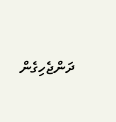ދަންޖެހިގެން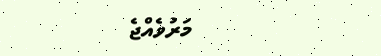މަރުވެއްޖެ